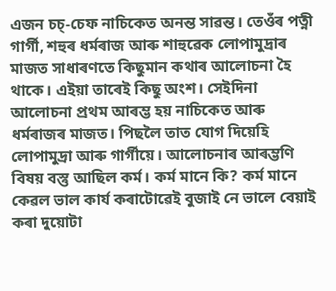এজন চচ্-চেফ নাচিকেত অনন্ত সাৱন্ত। তেওঁৰ পত্নী গাৰ্গী, শহুৰ ধৰ্মৰাজ আৰু শাহুৱেক লোপামুদ্ৰাৰ মাজত সাধাৰণতে কিছুমান কথাৰ আলোচনা হৈ থাকে। এইয়া তাৰেই কিছু অংশ। সেইদিনা আলোচনা প্ৰথম আৰম্ভ হয় নাচিকেত আৰু ধৰ্মৰাজৰ মাজত। পিছলৈ তাত যোগ দিয়েহি লোপামুদ্ৰা আৰু গাৰ্গীয়ে। আলোচনাৰ আৰম্ভণি বিষয় বস্তু আছিল কৰ্ম। কৰ্ম মানে কি? কৰ্ম মানে কেৱল ভাল কাৰ্য কৰাটোৱেই বুজাই নে ভালে বেয়াই কৰা দুয়োটা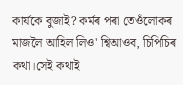কাৰ্যকে বুজাই? কৰ্মৰ পৰা তেওঁলোকৰ মাজলৈ আহিল লিও' শ্বিআওব, চিপিচিৰ কথা।সেই কথাই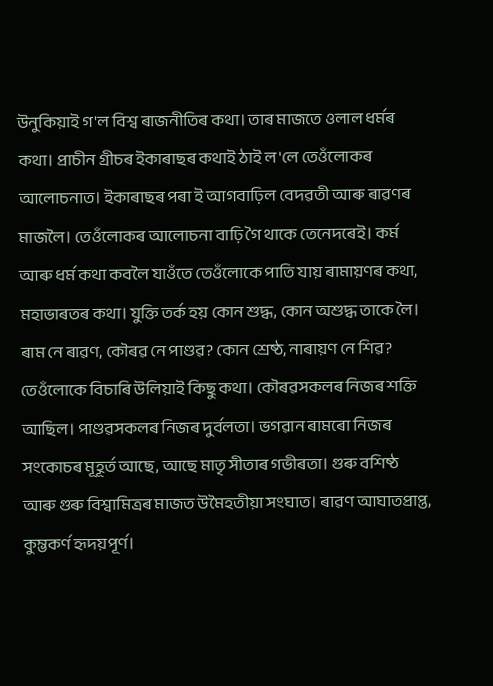উনুকিয়াই গ'ল বিশ্ব ৰাজনীতিৰ কথা। তাৰ মাজতে ওলাল ধৰ্মৰ কথা। প্ৰাচীন গ্ৰীচৰ ইকাৰাছৰ কথাই ঠাই ল'লে তেওঁলোকৰ আলোচনাত। ইকাৰাছৰ পৰা ই আগবাঢ়িল বেদৱতী আৰু ৰাৱণৰ মাজলৈ। তেওঁলোকৰ আলোচনা বাঢ়ি গৈ থাকে তেনেদৰেই। কৰ্ম আৰু ধৰ্ম কথা কবলৈ যাওঁতে তেওঁলোকে পাতি যায় ৰামায়ণৰ কথা, মহাভাৰতৰ কথা। যুক্তি তৰ্ক হয় কোন শুদ্ধ, কোন অশুদ্ধ তাকে লৈ। ৰাম নে ৰাৱণ, কৌৰৱ নে পাণ্ডৱ? কোন শ্ৰেষ্ঠ, নাৰায়ণ নে শিৱ? তেওঁলোকে বিচাৰি উলিয়াই কিছু কথা। কৌৰৱসকলৰ নিজৰ শক্তি আছিল। পাণ্ডৱসকলৰ নিজৰ দুৰ্বলতা। ভগৱান ৰামৰো নিজৰ সংকোচৰ মূহূৰ্ত আছে, আছে মাতৃ সীতাৰ গভীৰতা। গুৰু বশিষ্ঠ আৰু গুৰু বিশ্বামিত্ৰৰ মাজত উমৈহতীয়া সংঘাত। ৰাৱণ আঘাতপ্ৰাপ্ত, কুম্ভকৰ্ণ হৃদয়পূৰ্ণ।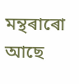মন্থৰাৰো আছে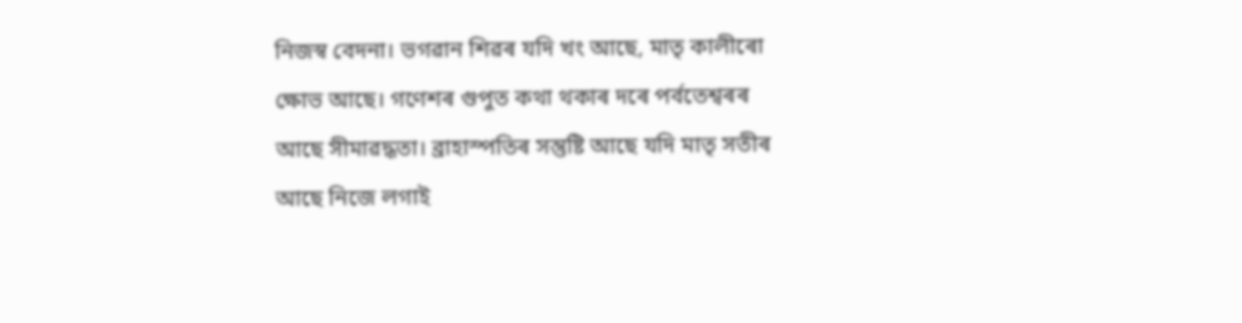নিজস্ব বেদনা। ভগৱান শিৱৰ যদি খং আছে, মাতৃ কালীৰো ক্ষোভ আছে। গণেশৰ গুপুত কথা থকাৰ দৰে পৰ্বতেশ্বৰৰ আছে সীমাৱদ্ধতা। ব্ৰাহাস্পতিৰ সন্তুষ্টি আছে যদি মাতৃ সতীৰ আছে নিজে লগাই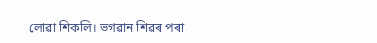লোৱা শিকলি। ভগৱান শিৱৰ পৰা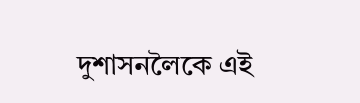দুশাসনলৈকে এই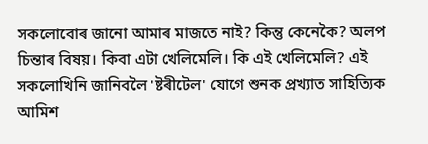সকলোবোৰ জানো আমাৰ মাজতে নাই? কিন্তু কেনেকৈ? অলপ চিন্তাৰ বিষয়। কিবা এটা খেলিমেলি। কি এই খেলিমেলি? এই সকলোখিনি জানিবলৈ 'ষ্টৰীটেল' যোগে শুনক প্ৰখ্যাত সাহিত্যিক আমিশ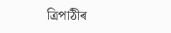ত্ৰিপাঠীৰ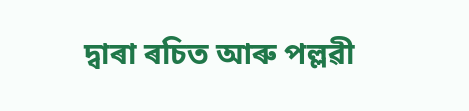দ্বাৰা ৰচিত আৰু পল্লৱী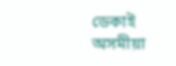ডেকাই অসমীয়া